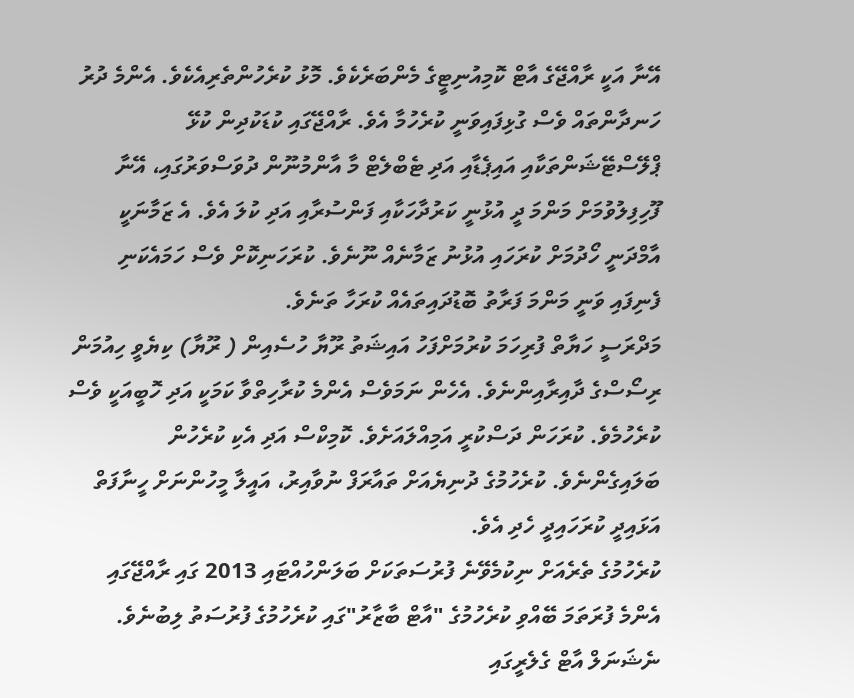އޭނާ އަކީ ރާއްޖޭގެ އާޓް ކޮމިއުނިޓީގެ މެންބަރެކެވެ. މޮޅު ކުރެހުންތެރިއެކެވެ. އެންމެ ދުރު ހަނދާންތައް ވެސް ގުޅިފައިވަނީ ކުރެހުމާ އެވެ. ރާއްޖޭގައި ކުޑަކުދިން ކުޅޭ ޕްލޭސްޓޭޝަންތަކާއި އައިޕެޑާއި އަދި ޓެބްލެޓް މާ އާންމުނޫން ދުވަސްވަރުގައި، އޭނާ ފޫހިފިލުވުމަށް މަންމަ ދީ އުޅުނީ ކަރުދާހަކާއި ފަންސުރާއި އަދި ކުލަ އެވެ. އެ ޒަމާނަކީ އާމްދަނީ ހޯދުމަށް ކުރަހައި އުޅުނު ޒަމާނެއް ނޫނެވެ. ކުރަހަނިކޮށް ވެސް ހަމައެކަނި ފެނިފައި ވަނީ މަންމަ ފަރާތު ބޮޑުދައިތައެއް ކުރަހާ ތަނެވެ.
މަދްރަސީ ހަޔާތް ފުރިހަމަ ކުރުމަށްފަހު އައިޝަތު ރޫޔާ ހުސެއިން ( ރޫޔާ) ކިޔެވީ ހިއުމަން ރިސޯސްގެ ދާއިރާއިންނެވެ. އެހެން ނަމަވެސް އެންމެ ކުރާހިތްވާ ކަމަކީ އަދި ހޮބީއަކީ ވެސް ކުރެހުމެވެ. ކުރަހަން ދަސްކުރީ އަމިއްލައަށެވެ. ކޮމިކްސް އަދި އެކި ކުރެހުން ބަލައިގެންނެވެ. ކުރެހުމުގެ ދުނިޔެއަށް ތައާރަފް ނުވާއިރު، އައީލާ މީހުންނަށް ހީނާފަތް އަޅައިދީ ކުރަހައިދީ ހެދި އެވެ.
ކުރެހުމުގެ ތެރެއަށް ނިކުމެވޭނެ ފުރުސަތަކަށް ބަލަންހުއްޓައި 2013 ގައި ރާއްޖޭގައި އެންމެ ފުރަތަމަ ބޭއްވި ކުރެހުމުގެ "އާޓް ބާޒާރު"ގައި ކުރެހުމުގެ ފުރުސަތު ލިބުނެވެ. ނެޝަނަލް އާޓް ގެލެރީގައި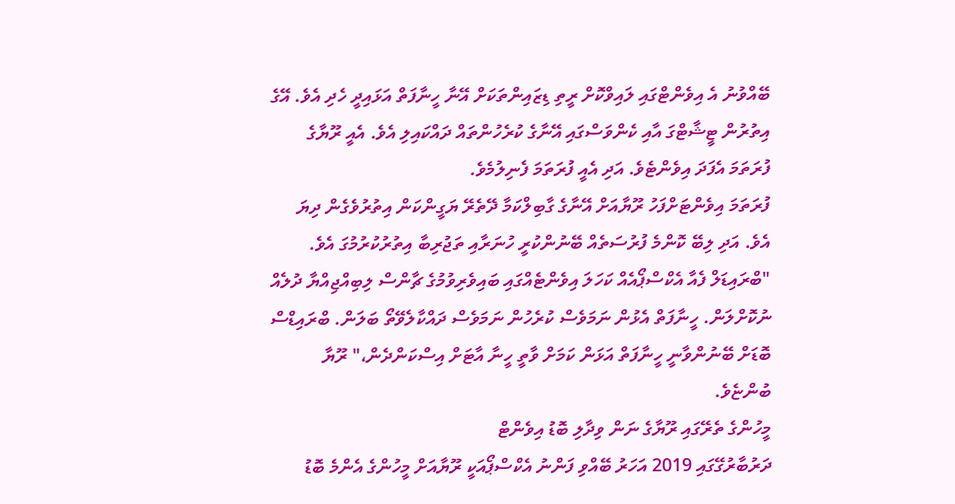ބޭއްވުނު އެ އިވެންޓްގައި ލައިވްކޮށް ރީތި ޑިޒައިންތަކަށް އޭނާ ހީނާފަތް އަޅައިދީ ހެދި އެވެ. އޭގެ އިތުރުން ޓީޝާޓްގަ އާއި ކެންވަސްގައި އޭނާގެ ކުރެހުންތައް ދައްކައިލި އެވެ. އެއީ ރޫޔާގެ ފުރަތަމަ އެފަދަ އިވެންޓެވެ. އަދި އެއީ ފުރަތަމަ ފެނިލުމެވެ.
ފުރަތަމަ އިވެންޓަށްފަހު ރޫޔާއަށް އޭނާގެ ގާބިލްކަމާ ދޭތެރޭ ޔަގީންކަން އިތުރުވެގެން ދިޔަ އެވެ. އަދި ލިބޭ ކޮންމެ ފުރުސަތެއް ބޭނުންކުރީ ހުނަރާއި ތަޖުރިބާ އިތުރުކުރުމުގަ އެވެ.
"ބްރައިޑަލް ފެއާ އެކްސްޕޯއެއް ކަހަލަ އިވެންޓެއްގައި ބައިވެރިވުމުގެ ޗާންސް ލިބިއްޖިއްޔާ ދުލެއް ނުކޮށްލަން. ހީނާފަތް އެޅުން ނަމަވެސް ކުރެހުން ނަމަވެސް ދައްކާލެވޭތޯ ބަލަން. ބްރައިޑްސް ބޮޑަށް ބޭނުންވާނީ ހީނާފަތް އަޅަން ކަމަށް ވާތީ ހީނާ އާޓަށް އިސްކަންދެން،" ރޫޔާ ބުންޏެވެ.
މީހުންގެ ތެރޭގައި ރޫޔާގެ ނަން ވިދާލި ބޮޑު އިވެންޓް
ދަރުބާރުގޭގައި 2019 އަހަރު ބޭއްވި ފަންނު އެކްސްޕޯއަކީ ރޫޔާއަށް މީހުންގެ އެންމެ ބޮޑު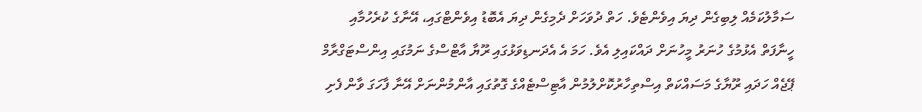ސަމާލުކަމެއް ލިބިގެން ދިޔަ އިވެންޓެވެ. ހަތް ދުވަހަށް ދެމިގެން ދިޔަ އެބޮޑު އިވެންޓްގައި، އޭނާގެ ކުރެހުމާއި ހީނާފަތް އެޅުމުގެ ހުނަރު މީހުނަށް ދައްކައިލި އެވެ. ހަމަ އެ އެދަނޑިވަޅުގައި ރޫޔާ އާޓްސްގެ ނަމުގައި އިންސްޓަގްރާމް ޕޭޖެއް ހަދައި ރޫޔާގެ މަސައްކަތް އިސްތިހާރުކޮށްލުމުން އާޓިސްޓެއްގެ ގޮތުގައި އާންމުންނަށް އޭނާ ފާހަގަ ވާން ފެށި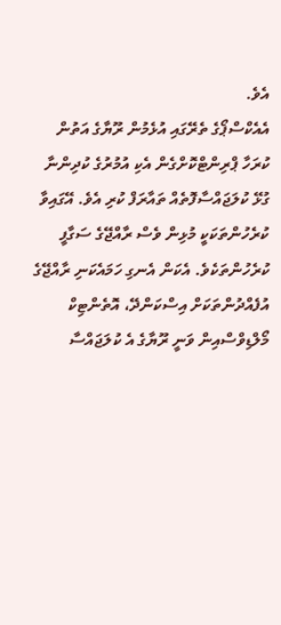އެވެ.
އެއެކްސްޕޯގެ ތެރޭގައި އުޅެމުން ރޫޔާގެ އަތުން ކުރަހާ ޕްރިންޓްކޮށްގެން އެކި އުމުރުގެ ކުދިންނާ ގުޅޭ ކުލަޖައްސާފޮތެއް ތައާރަފް ކުރި އެވެ. އޭގައިވާ ކުރެހުންތަކަކީ މުޅިން ވެސް ރާއްޖޭގެ ސަގާފީ ކުރެހުންތަކެވެ. އެކަން އެނގި ހަމައެކަނި ރާއްޖޭގެ އުފެއްދުންތަކަށް އިސްކަންދޭ، އޮތެންޓިކް މޯލްޑިވްސްއިން ވަނީ ރޫޔާގެ އެ ކުލަޖައްސާ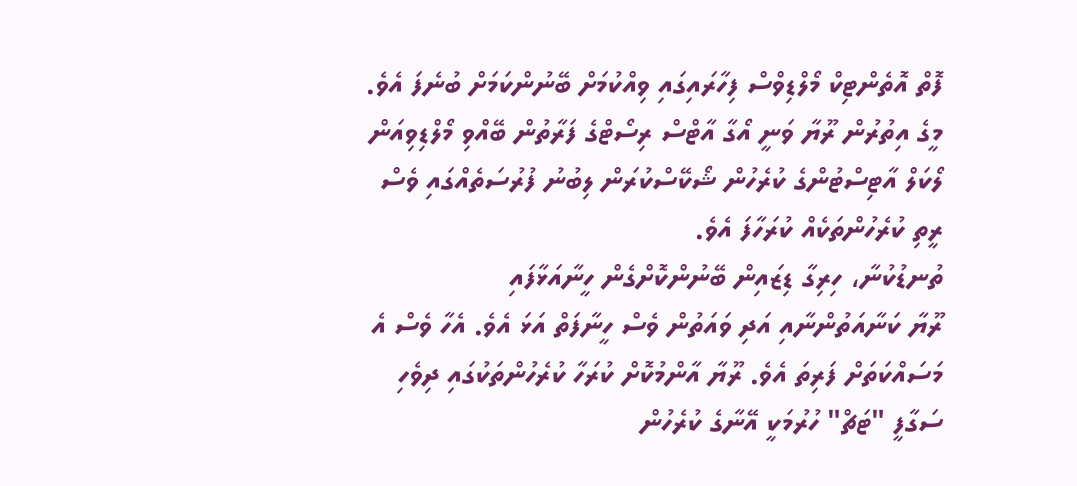ފޮތް އޮތެންޓިކް މޯލްޑިވްސް ފިހާރައިގައި ވިއްކުމަށް ބޭނުންކަމަށް ބުނެފަ އެވެ. މީގެ އިތުރުން ރޫޔާ ވަނީ އޯގާ އާޓްސް ރިސޯޓްގެ ފަރާތުން ބޭއްވި މޯލްޑިވިއަން ލޯކަލް އާޓިސްޓުންގެ ކުރެހުން ޝޯކޭސްކުރަން ލިބުނު ފުރުސަތެއްގައި ވެސް ރީތި ކުރެހުންތަކެއް ކުރަހާފަ އެވެ.
ތުނޑުކުނާ، ހިރިގާ ޑިޒައިން ބޭނުންކޮށްގެން ހީނާއަޅާފައި
ރޫޔާ ކަނާއަތުންނާއި އަދި ވައަތުން ވެސް ހީނާފަތް އަޅަ އެވެ. އެހާ ވެސް އެ މަސައްކަތަށް ފަރިތަ އެވެ. ރޫޔާ އާންމުކޮށް ކުރަހާ ކުރެހުންތަކުގައި ދިވެހި ސަގާފީ "ޓަޗް" ހުރުމަކީ އޭނާގެ ކުރެހުން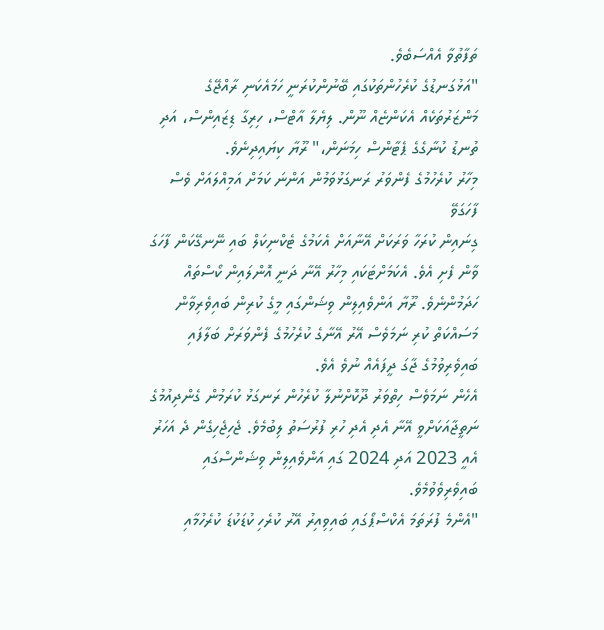ތަފާތުވާ އެއްސަބެވެ.
"އަޅުގަނޑުގެ ކުރެހުންތަކުގައި ބޭނުންކުރަނީ ހަމައެކަނި ރާއްޖޭގެ މަންޒަރުތަކެއް އެކަންޏެއް ނޫން. ލިޔެލާ އާޓްސް، ހިރިގާ ޑިޒައިންސް، އަދި ތުނޑު ކުނާގެގެ ޕެޓާންސް ހިމަނަން،" ރޫޔާ ކިޔައިދިނެވެ.
މިހާރު ކުރެހުމުގެ ފެންވަރު ރަނގަޅުވަމުން އަންނަ ކަމަށް އަމިއްލައަށް ވެސް ފާހަގަވޭ
ގިނައިން ކުރަހާ ވަރަކަށް އޭނާއަށް އެކަމުގެ ޓެކްނިކަލް ބައި ނޭނގޭކަން ފާހަގަ ވާން ފެށި އެވެ. އެކަމަށްޓަކައި މިހާރު އޭނާ ދަނީ އޮންލައިން ކޯސްތައް ހަދަމުންނެވެ. ރޫޔާ އަންވެއިލިން ވިޝަންގައި މީގެ ކުރިން ބައިވެރިވާން މަސައްކަތް ކުރި ނަމަވެސް އޭރު އޭނާގެ ކުރެހުމުގެ ފެންވަރަށް ބަލާފައި ބައިވެރިވުމުގެ ޖާގަ ދީފައެއް ނުވެ އެވެ.
އެހެން ނަމަވެސް ހިތްވަރު ދޫކޮށްނުލާ ކުރެހުން ރަނގަޅު ކުރަމުން ގެންދިއުމުގެ ނަތީޖާއަކަށްވީ އޭނާ އެދި އެދި ހުރި ފުރުސަތު ލިބުމެވެ. ޖެހިޖެހިގެން ދެ އަހަރު އެއީ 2023 އަދި 2024 ގައި އަންވެއިލިން ވިޝަންސްގައި ބައިވެރިވެވުމެވެ.
"އެންމެ ފުރަތަމަ އެކްސްޕޯގައި ބައިވިއިރު އޭރު ކުރެހި ކުޑަކުޑަ ކުރެހުމާއި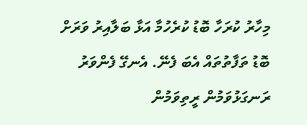މިހާރު ކުރަހާ ބޮޑު ކުރެހުމާ އަޅާ ބަލާއިރު ވަރަށް ބޮޑު ތަފާތުތައް އެބަ ފެނޭ. އެނގޭ ފެންވަރު ރަނގަޅުވަމުން ރީތިވަމުން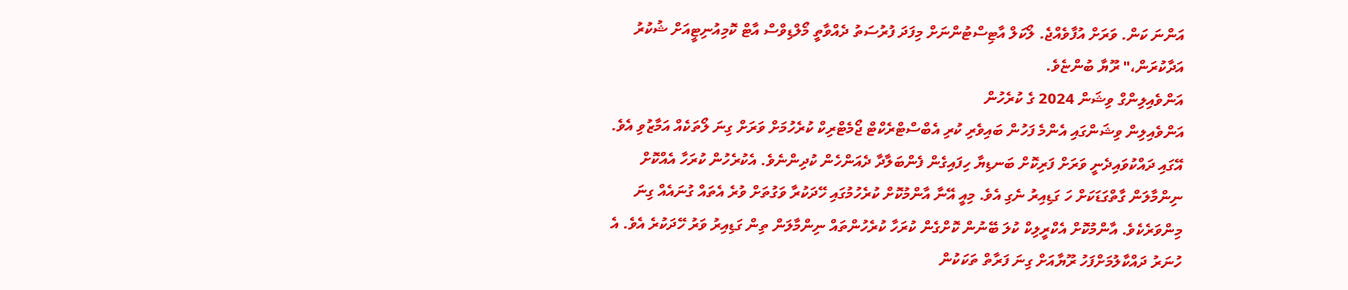އަންނަ ކަން. ވަރަށް އުފާވެއްޖެ. ލޯކަލް އާޓިސްޓުންނަށް މިފަދަ ފުރުސަތު ދެއްވާތީ މޯލްޑިވްސް އާޓް ކޮމިއުނިޓީއަށް ޝުކުރު އަދާކުރަން،" ރޫޔާ ބުންޏެވެ.
އަންވެއިލިންގް ވިޝަން 2024 ގެ ކުރެހުން
އަންވެއިލިން ވިޝަންގައި އެންމެ ފަހުން ބައިވެރި ކުރި އެބްސްޓްރެކްޓް ޖޯމެޓްރިކް ކުރެހުމަށް ވަރަށް ގިނަ ލޯތަކެއް އަމާޒުވި އެވެ. އޭގައި ދައްކުވައިދެނީ ވަރަށް ފަރިކޮށް ބަނޑިޔާ ހިފައިގެން ފެންބަލާދާ ދެއަންހެން ކުދިންނެވެ. އެކުރެހުން ކުރަހާ އެއްކޮށް ނިންމާލަން ގާތްގަޑަކަށް ހަ ގަޑިއިރު ނެގި އެވެ. މިއީ އޭނާ އާންމުކޮށް ކުރެހުމުގައި ހޭދަކުރާ ވަގުތަށް ވުރެ އެތައް ގުނައެއް ގިނަ މިންވަރެކެވެ. އާންމުކޮށް އެކްރީލިކް ކުލަ ބޭނުން ކޮށްގެން ކުރަހާ ކުރެހުންތައް ނިންމާލަން ތިން ގަޑިއިރު ވަރު ހޭދަކުރެ އެވެ. އެ ހުނަރު ދައްކާލުމަށްފަހު ރޫޔާއަށް ގިނަ ފަރާތް ތަކަކުން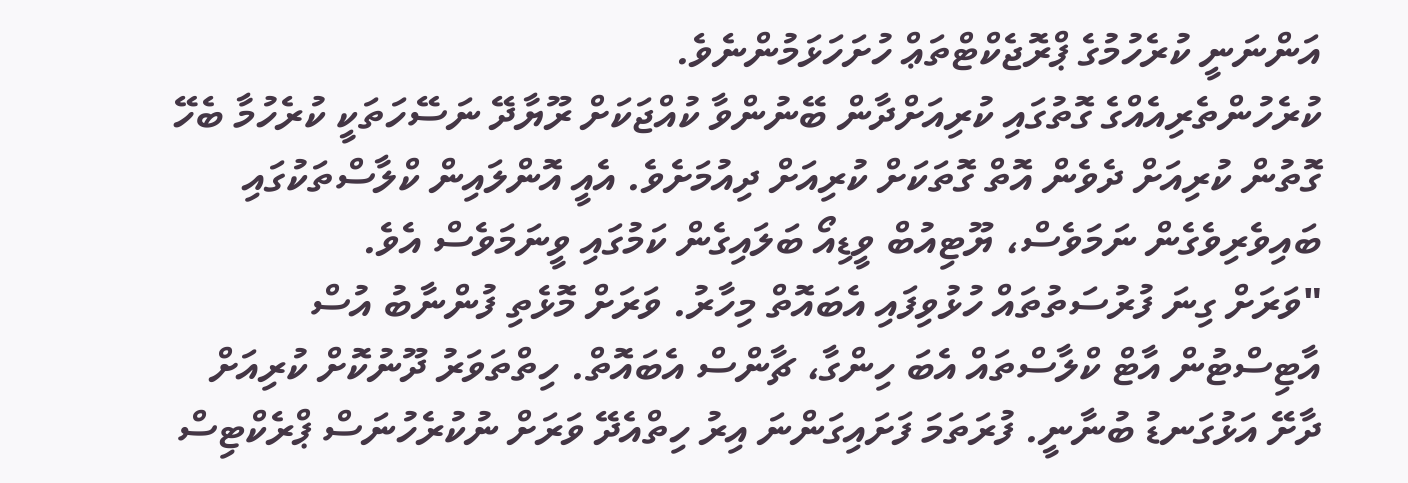އަންނަނީ ކުރެހުމުގެ ޕްރޮޖެކްޓްތަޢް ހުށަހަޅަމުންނެވެ.
ކުރެހުންތެރިއެއްގެ ގޮތުގައި ކުރިއަށްދާން ބޭނުންވާ ކުއްޖަކަށް ރޫޔާދޭ ނަސޭހަތަކީ ކުރެހުމާ ބެހޭ ގޮތުން ކުރިއަށް ދެވެން އޮތް ގޮތަކަށް ކުރިއަށް ދިއުމަށެވެ. އެއީ އޮންލައިން ކްލާސްތަކުގައި ބައިވެރިވެގެން ނަމަވެސް، ޔޫޓިއުބް ވީޑިއޯ ބަލައިގެން ކަމުގައި ވީނަމަވެސް އެވެ.
"ވަރަށް ގިނަ ފުރުސަތުތައް ހުޅުވިފައި އެބައޮތް މިހާރު. ވަރަށް މޮޅެތި ފުންނާބު އުސް އާޓިސްޓުން އާޓް ކްލާސްތައް އެބަ ހިންގާ، ޗާންސް އެބައޮތް. ހިތްތަވަރު ދޫނުކޮށް ކުރިއަށް ދާށޭ އަޅުގަނޑު ބުނާނީ. ފުރަތަމަ ފަށައިގަންނަ އިރު ހިތްއެދޭ ވަރަށް ނުކުރެހުނަސް ޕްރެކްޓިސް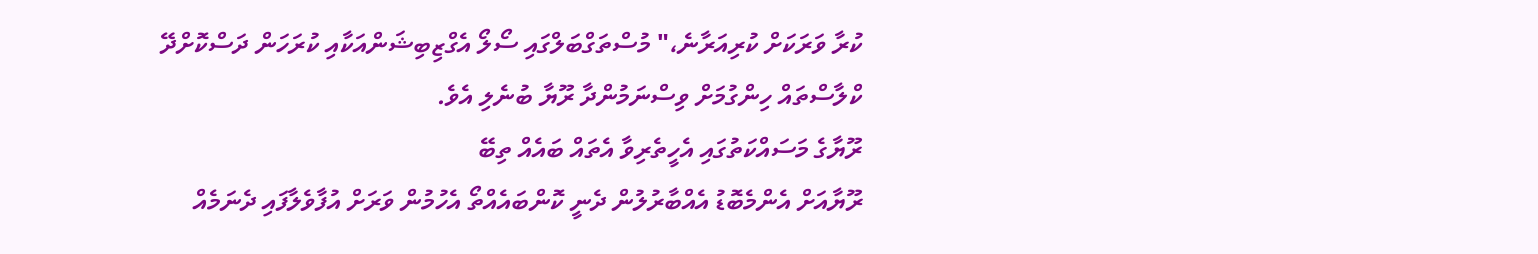ކުރާ ވަރަކަށް ކުރިއަރާނެ،" މުސްތަގްބަލްގައި ސޯލޯ އެގްޒިބިޝަންއަކާއި ކުރަހަން ދަސްކޮށްދޭ ކްލާސްތައް ހިންގުމަށް ވިސްނަމުންދާ ރޫޔާ ބުނެލި އެވެ.
ރޫޔާގެ މަސައްކަތުގައި އެހީތެރިވާ އެތައް ބައެއް ތިބޭ
ރޫޔާއަށް އެންމެބޮޑު އެއްބާރުލުން ދެނީ ކޮންބައެއްތޯ އެހުމުން ވަރަށް އުފާވެލާފައި ދެނަމެއް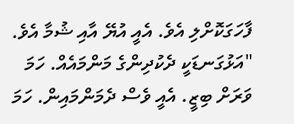ފާހަގަކޮށްލި އެވެ. އެއީ އުޔޭ އާއި ޝުމާ އެވެ.
"އަޅުގަނޑަކީ ދެކުދިންގެ މަންމައެއް. ހަމަ ވަރަށް ބިޒީ. އެއީ ވެސް ދެމަންމައިން. ހަމަ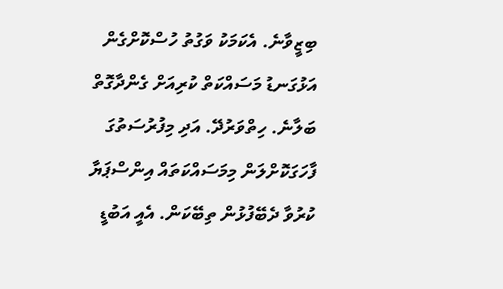ބިޒީވާނެ. އެކަމަކު ވަގުތު ހުސްކޮށްގެން އަޅުގަނޑު މަސައްކަތް ކުރިއަށް ގެންދާގޮތް ބަލާނެ. ހިތްވަރުދޭ. އަދި މިފުރުސަތުގަ ފާހަގަކޮށްލަން މިމަސައްކަތައް އިންސްޕަޔާ ކުރުވާ ދެބޭފުޅުން ތިބޭކަން. އެއީ އަބުޑީ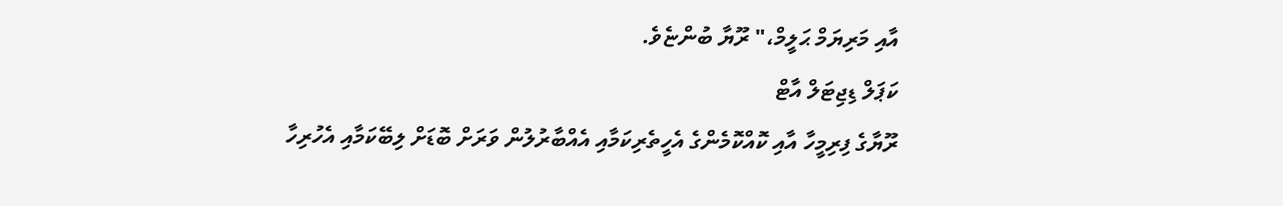އާއި މަރިޔަމް ޙަލީމް،" ރޫޔާ ބުންޏެވެ.
ކަޕަލް ޑިޖިޓަލް އާޓް
ރޫޔާގެ ފިރިމީހާ އާއި ކޮއްކޮމެންގެ އެހީތެރިކަމާއި އެއްބާރުލުން ވަރަށް ބޮޑަށް ލިބޭކަމާއި އެހުރިހާ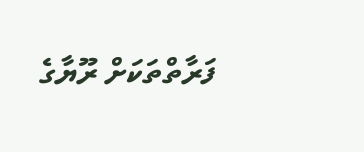ފަރާތްތަކަށް ރޫޔާގެ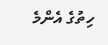ހިތުގެ އެންމެ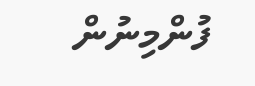ފުންމިނުން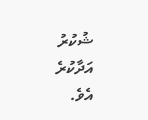ޝުކުރު އަދާކުރެ އެވެ.